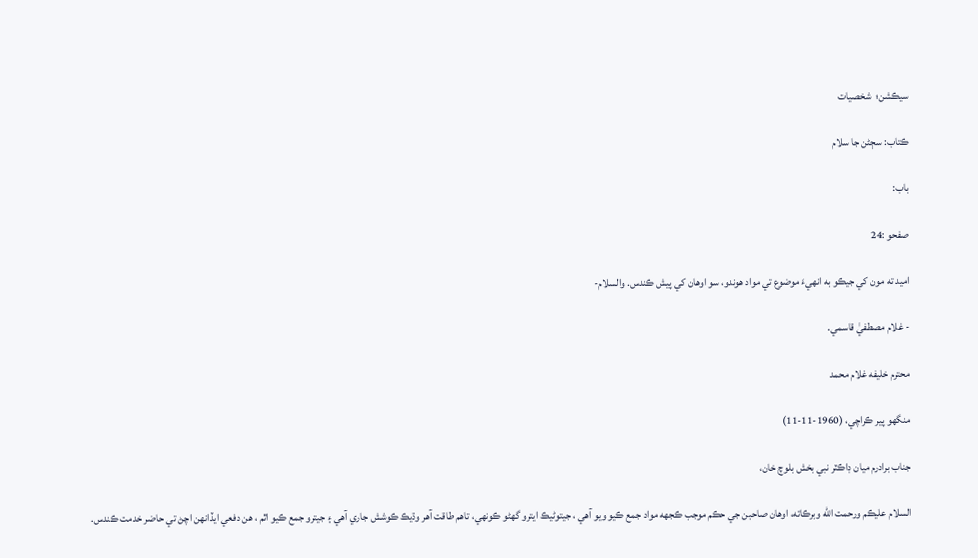سيڪشن؛  شخصيات

ڪتاب: سڄڻن جا سلام

باب:

صفحو :24

اميد ته مون کي جيڪو به انهيءَ موضوع تي مواد هوندو، سو اوهان کي پيش ڪندس. والسلام-

- غلام مصطفيٰ قاسمي.

محترم خليفه غلام محمد

منگهو پير ڪراچي، (1960-11-11)

جناب برادرم ميان ڊاڪٽر نبي بخش بلوچ خان،

السلام عليڪم ورحمت الله وبرڪاته، اوهان صاحبن جي حڪم موجب ڪجهه مواد جمع ڪيو ويو آهي ، جيتوڻيڪ ايترو گهڻو ڪونهي، تاهم طاقت آهر وڌيڪ ڪوشش جاري آهي ۽ جيترو جمع ڪيو اٿم ، هن دفعي ايڏانهن اچڻ تي حاضر خدمت ڪندس.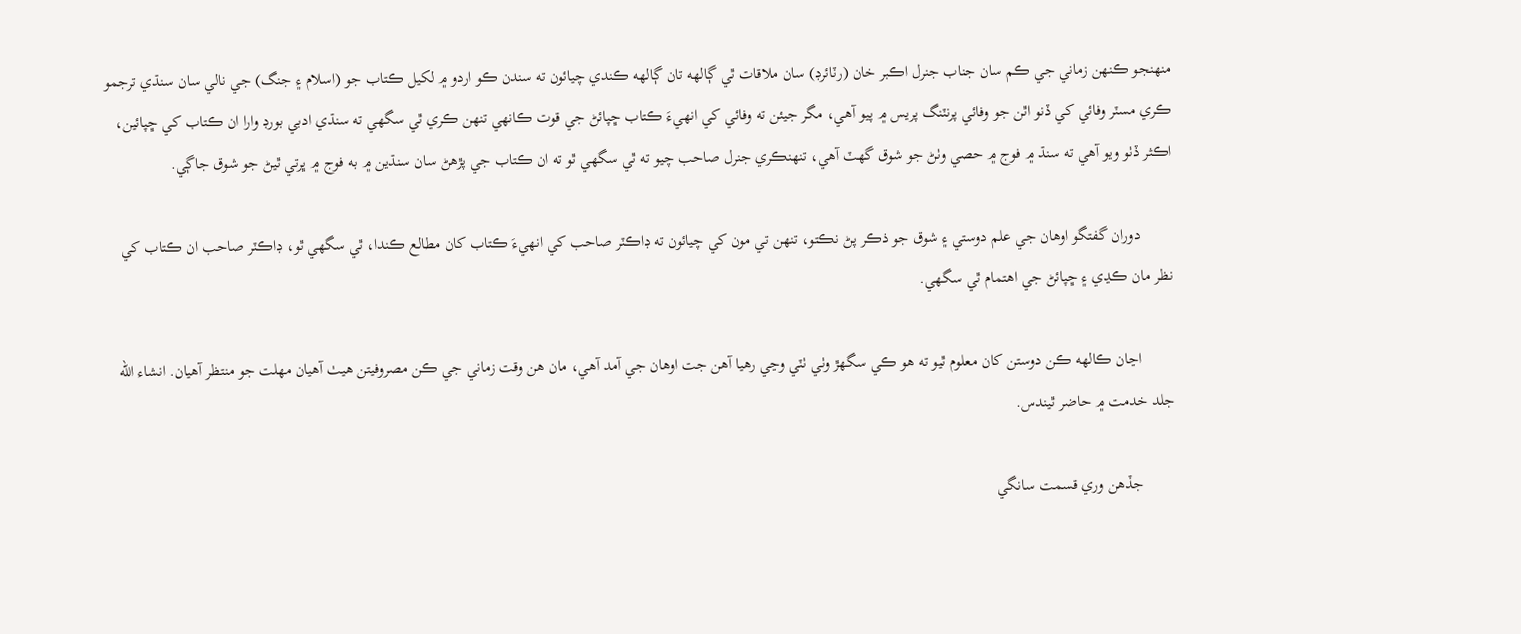منهنجو ڪنهن زماني جي ڪم سان جناب جنرل اڪبر خان (رٽائرڊ) سان ملاقات ٿي ڳالهه تان ڳالهه ڪندي چيائون ته سندن ڪو اردو ۾ لکيل ڪتاب جو (اسلام ۽ جنگ) جي نالي سان سنڌي ترجمو ڪري مسٽر وفائي کي ڏنو اٿن جو وفائي پرنٽنگ پريس ۾ پيو آهي، مگر جيئن ته وفائي کي انهيءَ ڪتاب ڇپائڻ جي قوت ڪانهي تنهن ڪري ٿي سگهي ته سنڌي ادبي بورڊ وارا ان ڪتاب کي ڇپائين، اڪثر ڏٺو ويو آهي ته سنڌ ۾ فوج ۾ حصي وٺڻ جو شوق گهٽ آهي، تنهنڪري جنرل صاحب چيو ته ٿي سگهي ٿو ته ان ڪتاب جي پڙهڻ سان سنڌين ۾ به فوج ۾ ڀرتي ٿيڻ جو شوق جاڳي.

        دوران گفتگو اوهان جي علم دوستي ۽ شوق جو ذڪر پڻ نڪتو، تنهن تي مون کي چيائون ته ڊاڪٽر صاحب کي انهيءَ ڪتاب کان مطالع ڪندا، ٿي سگهي ٿو، ڊاڪٽر صاحب ان ڪتاب کي نظر مان ڪڍي ۽ ڇپائڻ جي اهتمام ٿي سگهي.

        اڃان ڪالهه ڪن دوستن کان معلوم ٿيو ته هو ڪي سگهڙ وٺي ٺٽي وڃي رهيا آهن جت اوهان جي آمد آهي، مان هن وقت زماني جي ڪن مصروفيتن هيٺ آهيان مهلت جو منتظر آهيان. انشاء الله جلد خدمت ۾ حاضر ٿيندس.

        جڏهن وري قسمت سانگي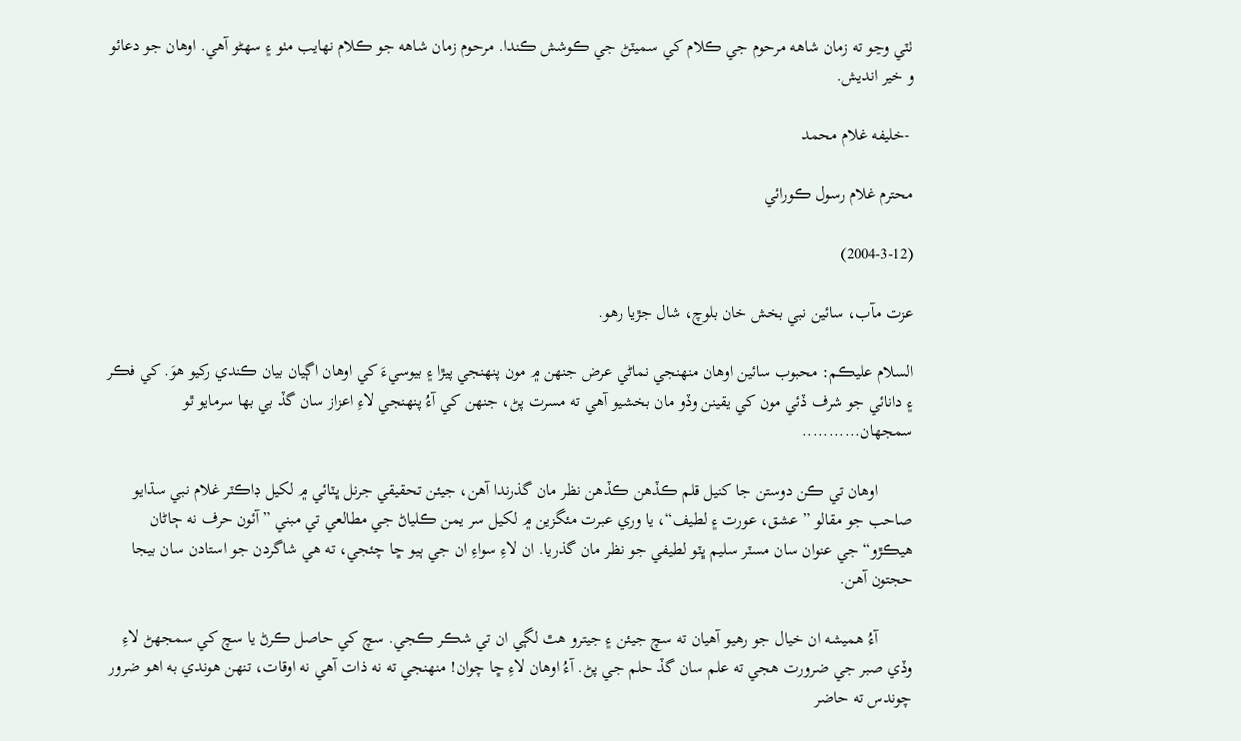ٺٽي وڃو ته زمان شاهه مرحوم جي ڪلام کي سميٽڻ جي ڪوشش ڪندا. مرحوم زمان شاهه جو ڪلام نهايب مٺو ۽ سهڻو آهي. اوهان جو دعائو و خير انديش.

 -خليفه غلام محمد

محترم غلام رسول ڪورائي

(2004-3-12)

عزت مآب، سائين نبي بخش خان بلوچ، شال جڙيا رهو.

السلام عليڪم: محبوب سائين اوهان منهنجي نماڻي عرض جنهن ۾ مون پنهنجي پيڙا ۽ بيوسيءَ کي اوهان اڳيان بيان ڪندي رکيو هوَ. کي فڪر ۽ دانائي جو شرف ڏئي مون کي يقينن وڏو مان بخشيو آهي ته مسرت پڻ، جنهن کي آءُ پنهنجي لاءِ اعزاز سان گڏ بي بها سرمايو ٿو سمجهان...........

        اوهان تي ڪن دوستن جا کنيل قلم ڪڏهن ڪڏهن نظر مان گذرندا آهن، جيئن تحقيقي جرنل ڀٽائي ۾ لکيل ڊاڪٽر غلام نبي سڌايو صاحب جو مقالو ” عشق، عورت ۽ لطيف“، يا وري عبرت مئگزين ۾ لکيل سر يمن ڪلياڻ جي مطالعي تي مبني ”آئون حرف نه ڄاڻان هيڪڙو“ جي عنوان سان مسٽر سليم ڀٽو لطيفي جو نظر مان گذريا. ان لاءِ سواءِ ان جي ٻيو ڇا چئجي، ته هي شاگردن جو استادن سان بيجا حجتون آهن.

        آءُ هميشه ان خيال جو رهيو آهيان ته سچ جيئن ۽ جيترو هٿ لڳي ان تي شڪر ڪجي. سچ کي حاصل ڪرڻ يا سچ کي سمجهڻ لاءِ وڏي صبر جي ضرورت هجي ته علم سان گڏ حلم جي پڻ. آءُ اوهان لاءِ ڇا چوان! منهنجي ته نه ذات آهي نه اوقات، تنهن هوندي به اهو ضرور چوندس ته حاضر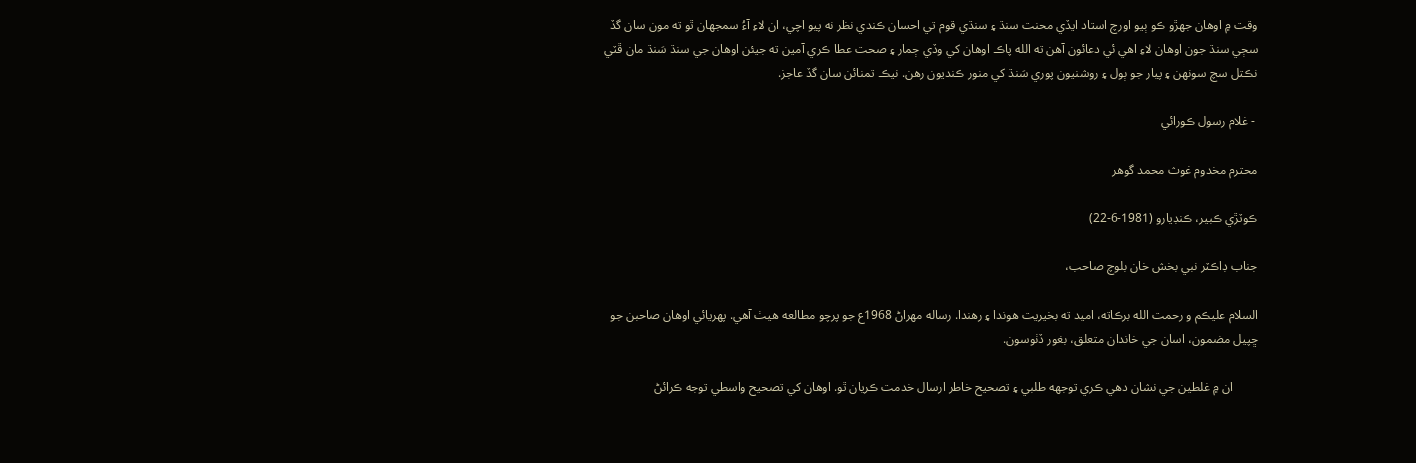وقت ۾ اوهان جهڙو ڪو ٻيو اورچ استاد ايڏي محنت سنڌ ۽ سنڌي قوم تي احسان ڪندي نظر نه پيو اچي، ان لاءِ آءُ سمجهان ٿو ته مون سان گڏ سڄي سنڌ جون اوهان لاءِ اهي ئي دعائون آهن ته الله پاڪ اوهان کي وڏي ڄمار ۽ صحت عطا ڪري آمين ته جيئن اوهان جي سنڌ سَنڌ مان ڦٽي نڪتل سچ سونهن ۽ پيار جو ٻول ۽ روشنيون پوري سَنڌ کي منور ڪنديون رهن. نيڪ تمنائن سان گڏ عاجز.

 - غلام رسول ڪورائي

محترم مخدوم غوث محمد گوهر

ڪوٽڙي ڪبير، ڪنڊيارو (1981-6-22)

جناب ڊاڪٽر نبي بخش خان بلوچ صاحب،

السلام عليڪم و رحمت الله برڪاته، اميد ته بخيريت هوندا ۽ رهندا. رساله مهراڻ 1968ع جو پرچو مطالعه هيٺ آهي. پهريائي اوهان صاحبن جو ڇپيل مضمون، اسان جي خاندان متعلق، بغور ڏٺوسون.

        ان ۾ غلطين جي نشان دهي ڪري توجهه طلبي ۽ تصحيح خاطر ارسال خدمت ڪريان ٿو. اوهان کي تصحيح واسطي توجه ڪرائڻ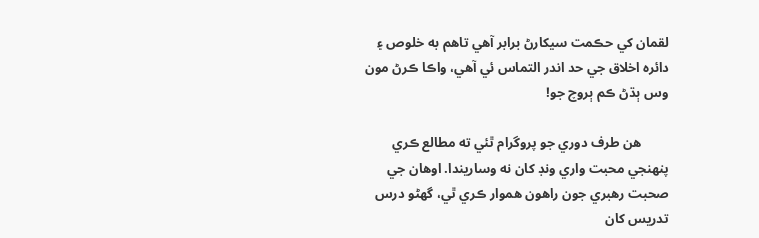لقمان کي حڪمت سيکارڻ برابر آهي تاهم به خلوص ۽ دائره اخلاق جي حد اندر التماس ئي آهي، واڪا ڪرڻ مون وس ٻڌڻ ڪم ٻروچ جو!

        هن طرف دوري جو پروگرام ٿئي ته مطالع ڪري پنهنجي محبت واري ونڊ کان نه وساريندا. اوهان جي صحبت رهبري جون راهون هموار ڪري ٿي، گهڻو درس تدريس کان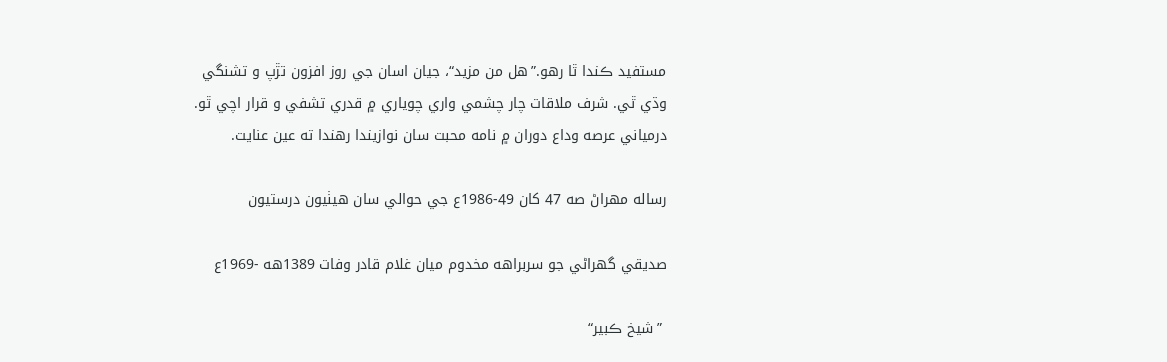مستفيد ڪندا ٿا رهو.”هل من مزيد“، جيان اسان جي روز افزون تڙپ و تشنگي وڌي ٿي. شرف ملاقات چار چشمي واري چوياري ۾ قدري تشفي و قرار اچي ٿو. درمياني عرصه وداع دوران ۾ نامه محبت سان نوازيندا رهندا ته عين عنايت.

رساله مهراڻ صه 47 کان 49-1986ع جي حوالي سان هيٺيون درستيون

صديقي گهراڻي جو سربراهه مخدوم ميان غلام قادر وفات 1389هه -1969ع

 ”شيخ ڪبير“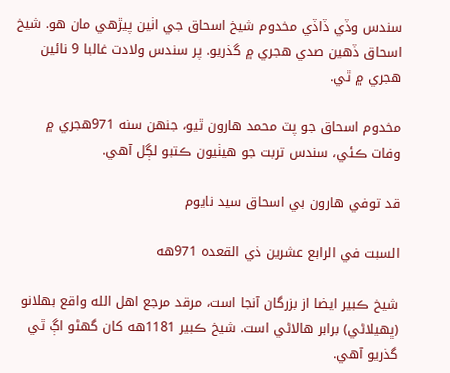سندس وڏي ڏاڏي مخدوم شيخ اسحاق جي اٺين پيڙهي مان هو. شيخ اسحاق ڏهين صدي هجري ۾ گذريو. پر سندس ولادت غالبا 9 نائين هجري ۾ ٿي.

مخدوم اسحاق جو پٽ محمد هارون ٿيو، جنهن سنه 971هجري ۾ وفات ڪئي، سندس تربت جو هيٺيون ڪتبو لڳل آهي.

قد توفي هارون بي اسحاق سيد نايوم

السبت في الرابع عشرين ذي القعده 971هه

شيخ ڪبير ايضا از بزرگان آنجا است، مرقد مرجع اهل الله واقع بهلانو (ڀهيلاڻي) برابر هالاڻي است. شيخ ڪبير 1181هه کان گهڻو اڳ ٿي گذريو آهي.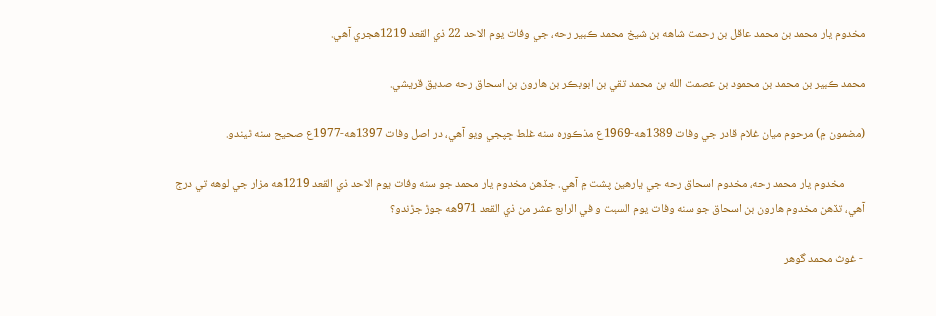مخدوم يار محمد بن محمد عاقل بن رحمت شاهه بن شيخ محمد ڪبير رحه، جي وفات يوم الاحد 22 ذي القعد 1219هجري آهي.

محمد ڪبير بن محمد بن محمود بن عصمت الله بن محمد تقي بن ابوبڪر بن هارون بن اسحاق رحه صديق قريشي.

(مضمون ۾) مرحوم ميان غلام قادر جي وفات 1389هه-1969ع مذڪوره سنه غلط ڇپجي ويو آهي، در اصل وفات 1397هه-1977ع صحيح سنه ٿيندو.

        مخدوم يار محمد رحه، مخدوم اسحاق رحه جي يارهين پشت ۾ آهي. جڏهن مخدوم يار محمد جو سنه وفات يوم الاحد ذي القعد 1219هه مزار جي لوهه تي درج آهي، تڏهن مخدوم هارون بن اسحاق جو سنه وفات يوم السبت و في الرابع عشر من ذي القعد 971هه جوڙ جڙندو؟

 - غوث محمد گوهر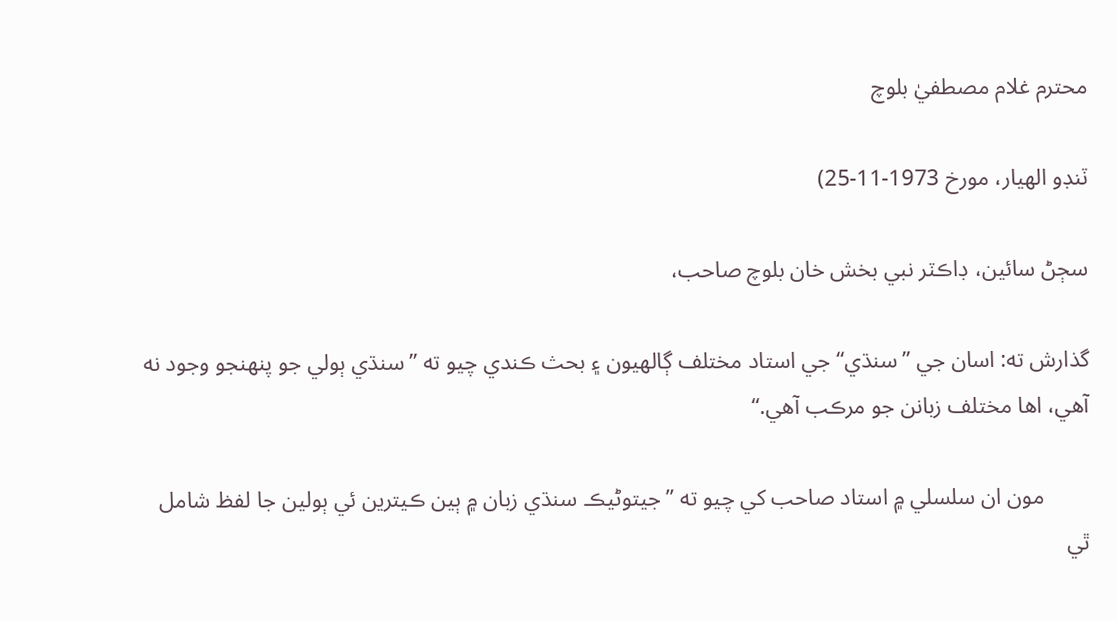محترم غلام مصطفيٰ بلوچ

ٽنڊو الهيار، مورخ 1973-11-25)

سڄڻ سائين، ڊاڪٽر نبي بخش خان بلوچ صاحب،

گذارش ته: اسان جي ”سنڌي“ جي استاد مختلف ڳالهيون ۽ بحث ڪندي چيو ته ”سنڌي ٻولي جو پنهنجو وجود نه آهي، اها مختلف زبانن جو مرڪب آهي.“

        مون ان سلسلي ۾ استاد صاحب کي چيو ته ”جيتوڻيڪ سنڌي زبان ۾ ٻين ڪيترين ئي ٻولين جا لفظ شامل ٿي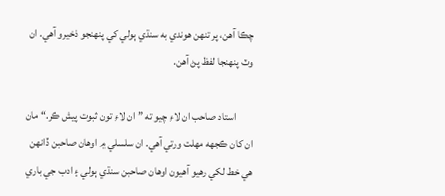چڪا آهن، پر تنهن هوندي به سنڌي ٻولي کي پنهنجو ذخيرو آهي. ان وٽ پنهنجا لفظ پڻ آهن.

        استاد صاحب ان لاءِ چيو ته ”ان لاءِ تون ثبوت پيش ڪر.“ مان ان کان ڪجهه مهلت ورتي آهي. ان سلسلي ۾ اوهان صاحبن ڏانهن هي خط لکي رهيو آهيون اوهان صاحبن سنڌي ٻولي ۽ ادب جي باري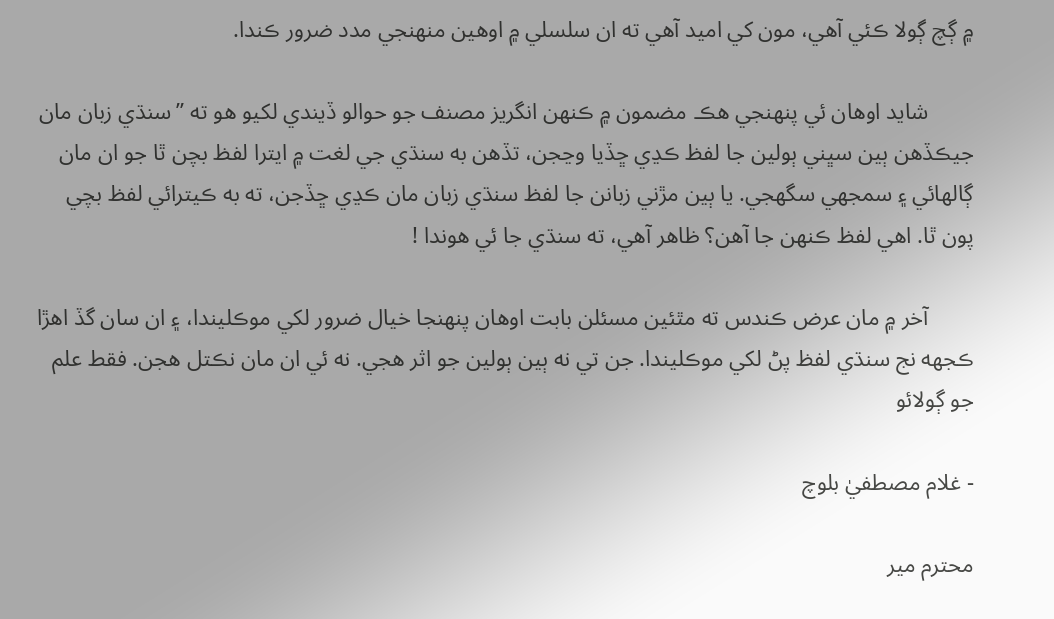۾ ڳچ ڳولا ڪئي آهي، مون کي اميد آهي ته ان سلسلي ۾ اوهين منهنجي مدد ضرور ڪندا.

        شايد اوهان ئي پنهنجي هڪ مضمون ۾ ڪنهن انگريز مصنف جو حوالو ڏيندي لکيو هو ته ”سنڌي زبان مان جيڪڏهن ٻين سڀني ٻولين جا لفظ ڪڍي ڇڏيا وڃجن، تڏهن به سنڌي جي لغت ۾ ايترا لفظ بچن ٿا جو ان مان ڳالهائي ۽ سمجهي سگهجي. يا ٻين مڙني زبانن جا لفظ سنڌي زبان مان ڪڍي ڇڏجن، ته به ڪيترائي لفظ بچي پون ٿا. اهي لفظ ڪنهن جا آهن؟ ظاهر آهي، ته سنڌي جا ئي هوندا !

        آخر ۾ مان عرض ڪندس ته مٿئين مسئلن بابت اوهان پنهنجا خيال ضرور لکي موڪليندا، ۽ ان سان گڏ اهڙا ڪجهه نج سنڌي لفظ پڻ لکي موڪليندا. جن تي نه ٻين ٻولين جو اثر هجي. نه ئي ان مان نڪتل هجن. فقط علم جو ڳولائو

- غلام مصطفيٰ بلوچ

محترم مير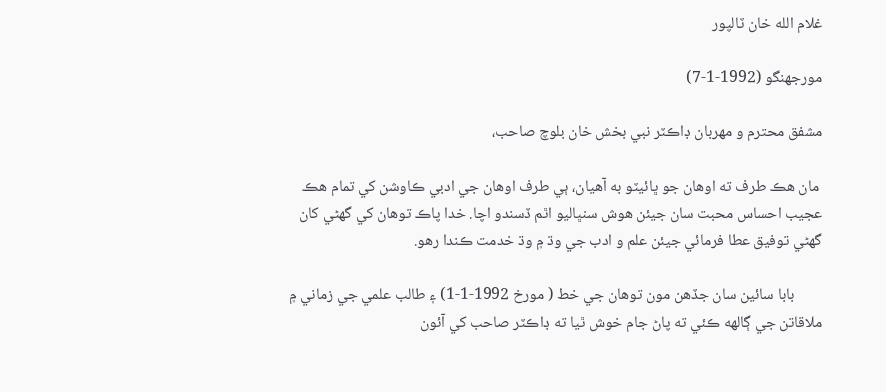غلام الله خان ٽالپور

مورجهنگو (1992-1-7)

مشفق محترم و مهربان ڊاڪٽر نبي بخش خان بلوچ صاحب،

 مان هڪ طرف ته اوهان جو ڀائيٽو به آهيان، ٻي طرف اوهان جي ادبي ڪاوشن کي تمام هڪ عجيب احساس محبت سان جيئن هوش سنڀاليو اٿم ڏسندو اچا. خدا پاڪ توهان کي گهڻي کان گهڻي توفيق عطا فرمائي جيئن علم و ادب جي وڌ ۾ وڌ خدمت ڪندا رهو.

        بابا سائين سان جڏهن مون توهان جي خط ( مورخ 1992-1-1) ۽ طالب علمي جي زماني ۾ ملاقاتن جي ڳالهه ڪئي ته پاڻ جام خوش ٿيا ته ڊاڪٽر صاحب کي آئون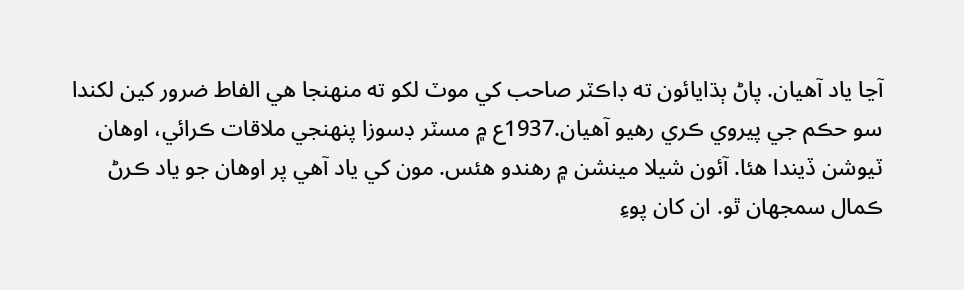آڃا ياد آهيان. پاڻ ٻڌايائون ته ڊاڪٽر صاحب کي موٽ لکو ته منهنجا هي الفاط ضرور کين لکندا سو حڪم جي پيروي ڪري رهيو آهيان.1937ع ۾ مسٽر ڊسوزا پنهنجي ملاقات ڪرائي، اوهان ٽيوشن ڏيندا هئا. آئون شيلا مينشن ۾ رهندو هئس. مون کي ياد آهي پر اوهان جو ياد ڪرڻ ڪمال سمجهان ٿو. ان کان پوءِ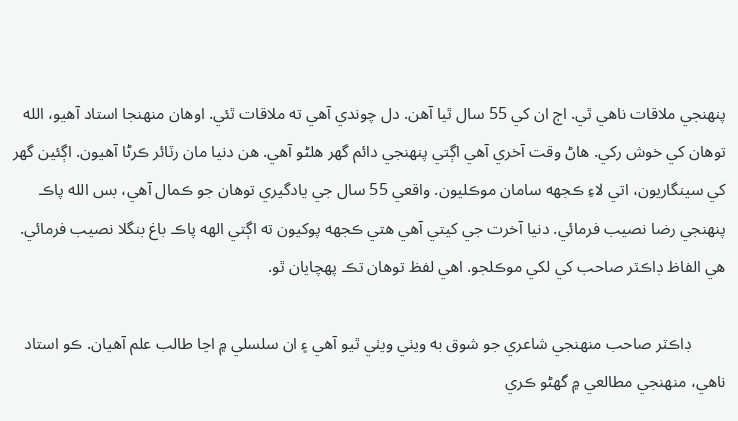پنهنجي ملاقات ناهي ٿي. اڄ ان کي 55 سال ٿيا آهن. دل چوندي آهي ته ملاقات ٿئي. اوهان منهنجا استاد آهيو، الله توهان کي خوش رکي. هاڻ وقت آخري آهي اڳتي پنهنجي دائم گهر هلڻو آهي. هن دنيا مان رٽائر ڪرڻا آهيون. اڳئين گهر کي سينگاريون، اتي لاءِ ڪجهه سامان موڪليون. واقعي 55 سال جي يادگيري توهان جو ڪمال آهي، بس الله پاڪ پنهنجي رضا نصيب فرمائي. دنيا آخرت جي کيتي آهي هتي ڪجهه پوکيون ته اڳتي الهه پاڪ باغ بنگلا نصيب فرمائي. هي الفاظ ڊاڪٽر صاحب کي لکي موڪلجو. اهي لفظ توهان تڪ پهچايان ٿو.

        ڊاڪٽر صاحب منهنجي شاعري جو شوق به ويٺي ويٺي ٿيو آهي ۽ ان سلسلي ۾ اڃا طالب علم آهيان. ڪو استاد ناهي، منهنجي مطالعي ۾ گهڻو ڪري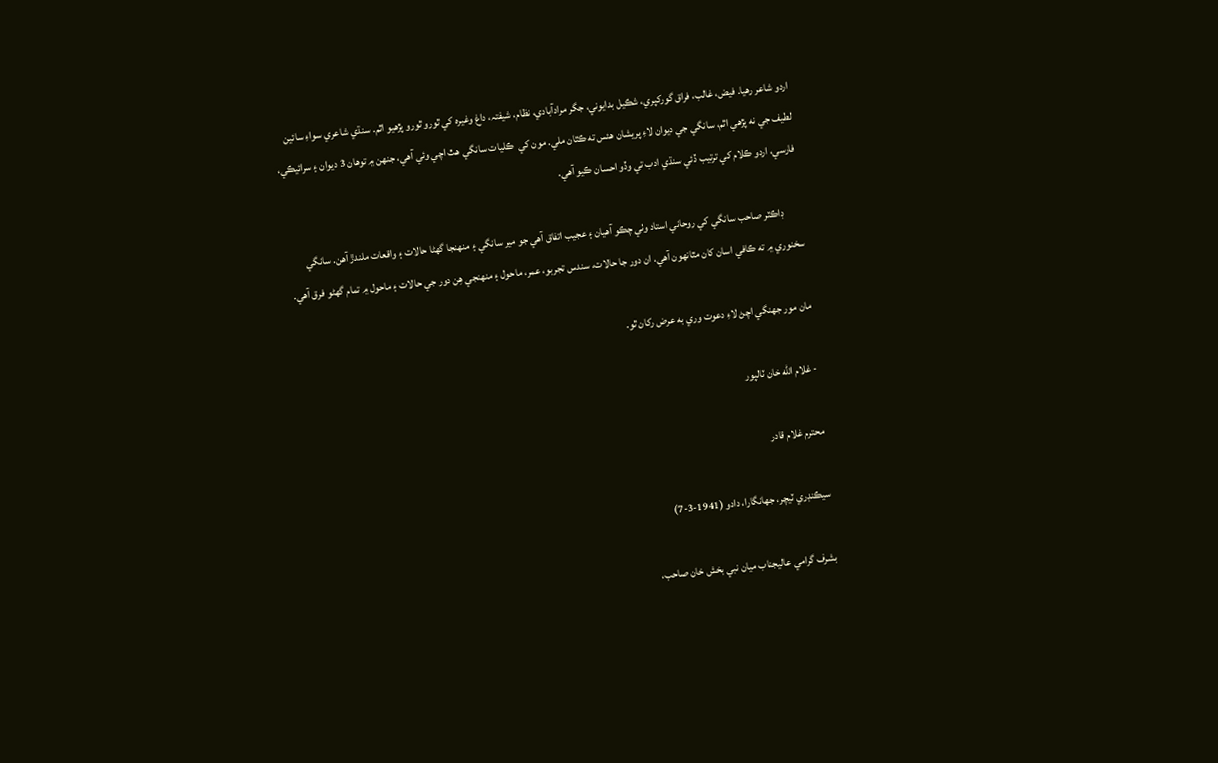اردو شاعر رهيا. فيض، غالب، فراق گورکپري، شڪيل بدايوني، جگر مرادآبادي، نظام، شيفتہ، داغ وغيره کي ٿورو ٿورو پڙهيو اٿم. سنڌي شاعري سواءِ سائين لطيف جي نه پڙهي اٿم، سانگي جي ديوان لاءِ پريشان هئس ته ڪٿان ملي. مون کي  ڪليات سانگي هٿ اچي وئي آهي، جنهن ۾ توهان 3 ديوان ۽ سرائيڪي، فارسي، اردو ڪلام کي ترتيب ڏئي سنڌي ادب تي وڏو احسان ڪيو آهي.

        ڊاڪٽر صاحب سانگي کي روحاني استاد وٺي چڪو آهيان ۽ عجيب اتفاق آهي جو مير سانگي ۽ منهنجا گهڻا حالات ۽ واقعات ملندڙ آهن. سانگي سخنوري ۾ ته ڪافي اسان کان مٿانهون آهي. ان دور جا حالات، سندس تجربو، عمر، ماحول ۽ منهنجي هِن دور جي حالات ۽ ماحول ۾ تمام گهڻو فرق آهي.

مان مور جهنگي اچڻ لاءِ دعوت وري به عرض رکان ٿو.

- غلام الله خان ٽالپور

محترم غلام قادر

سيڪنڊري ٽيچر، جهانگارا، دادو (1941-3-7)

بشرف گرامي عاليجناب ميان نبي بخش خان صاحب،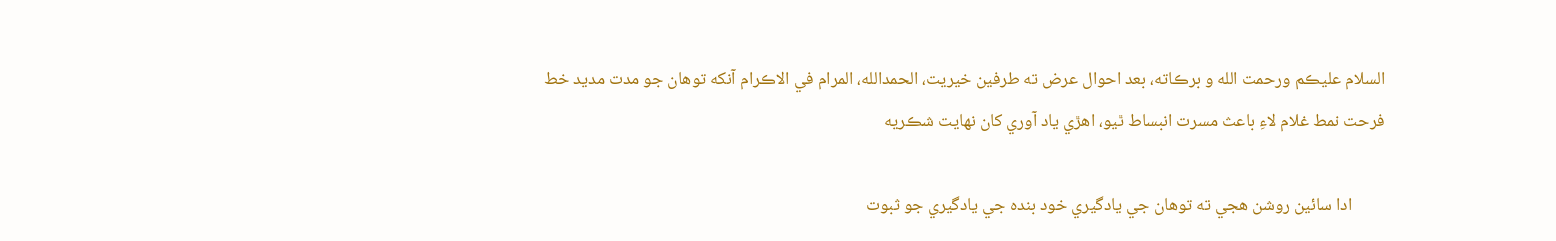السلام عليڪم ورحمت الله و برڪاته، بعد احوال عرض ته طرفين خيريت، الحمدالله، المرام في الاڪرام آنکه توهان جو مدت مديد خط فرحت نمط غلام لاءِ باعث مسرت انبساط ٿيو، اهڙي ياد آوري کان نهايت شڪريه

        ادا سائين روشن هجي ته توهان جي يادگيري خود بنده جي يادگيري جو ثبوت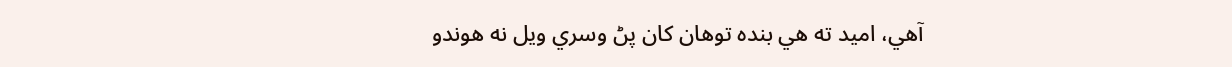آهي، اميد ته هي بنده توهان کان پڻ وسري ويل نه هوندو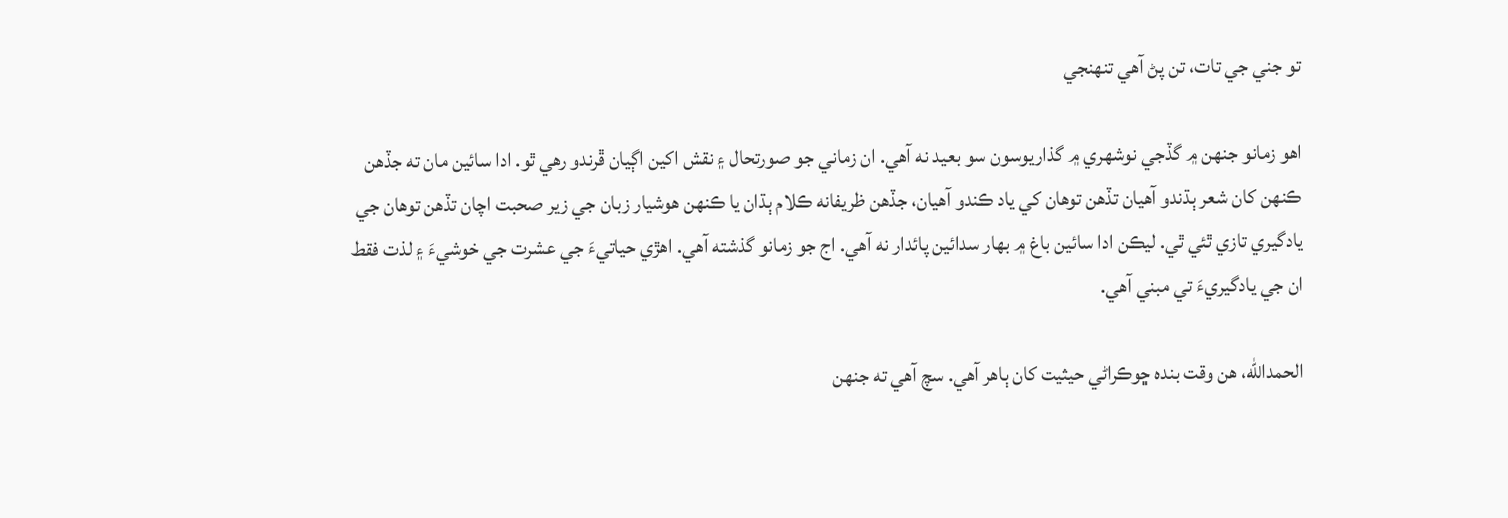تو جني جي تات، تن پڻ آهي تنهنجي

اهو زمانو جنهن ۾ گڏجي نوشهري ۾ گذاريوسون سو بعيد نه آهي. ان زماني جو صورتحال ۽ نقش اکين اڳيان ڦرندو رهي ٿو. ادا سائين مان ته جڏهن ڪنهن کان شعر ٻڌندو آهيان تڏهن توهان کي ياد ڪندو آهيان، جڏهن ظريفانه ڪلام ٻڌان يا ڪنهن هوشيار زبان جي زير صحبت اچان تڏهن توهان جي يادگيري تازي ٿئي ٿي. ليڪن ادا سائين باغ ۾ بهار سدائين پائدار نه آهي. اج جو زمانو گذشته آهي. اهڙي حياتيءَ جي عشرت جي خوشيءَ ۽ لذت فقط ان جي يادگيريءَ تي مبني آهي.

الحمدالله، هن وقت بنده ڇوڪراڻي حيثيت کان ٻاهر آهي. سچ آهي ته جنهن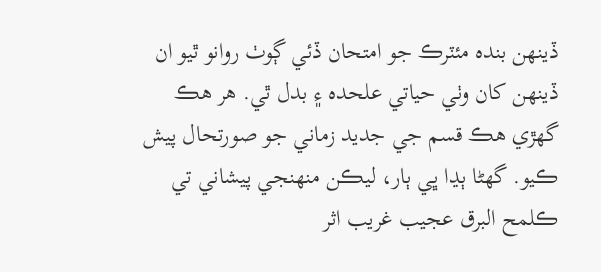ڏينهن بنده مئٽرڪ جو امتحان ڏئي ڳوٺ روانو ٿيو ان ڏينهن کان وٺي حياتي علحده ۽ بدل ٿي. هر هڪ گهڙي هڪ قسم جي جديد زماني جو صورتحال پيش ڪيو. گهڻا ٻڍا ڀي ٻار، ليڪن منهنجي پيشاني تي ڪلمح البرق عجيب غريب اثر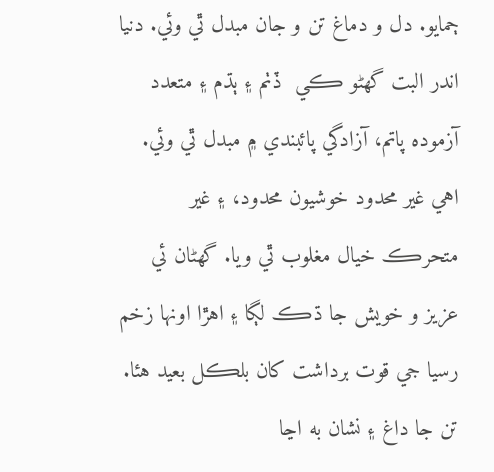ڄمايو. دل و دماغ تن و جان مبدل ٿي وئي. دنيا اندر البت گهڻو ڪي  ڏٺم ۽ ٻڌم ۽ متعدد آزموده پاتم، آزادگي پائبندي ۾ مبدل ٿي وئي. اهي غير محدود خوشيون محدود، ۽ غير متحرڪ خيال مغلوب ٿي ويا. گهڻان ئي عزيز و خويش جا ڌڪ لڳا ۽ اهڙا اونها زخم رسيا جي قوت برداشت کان بلڪل بعيد هئا. تن جا داغ ۽ نشان به اڃا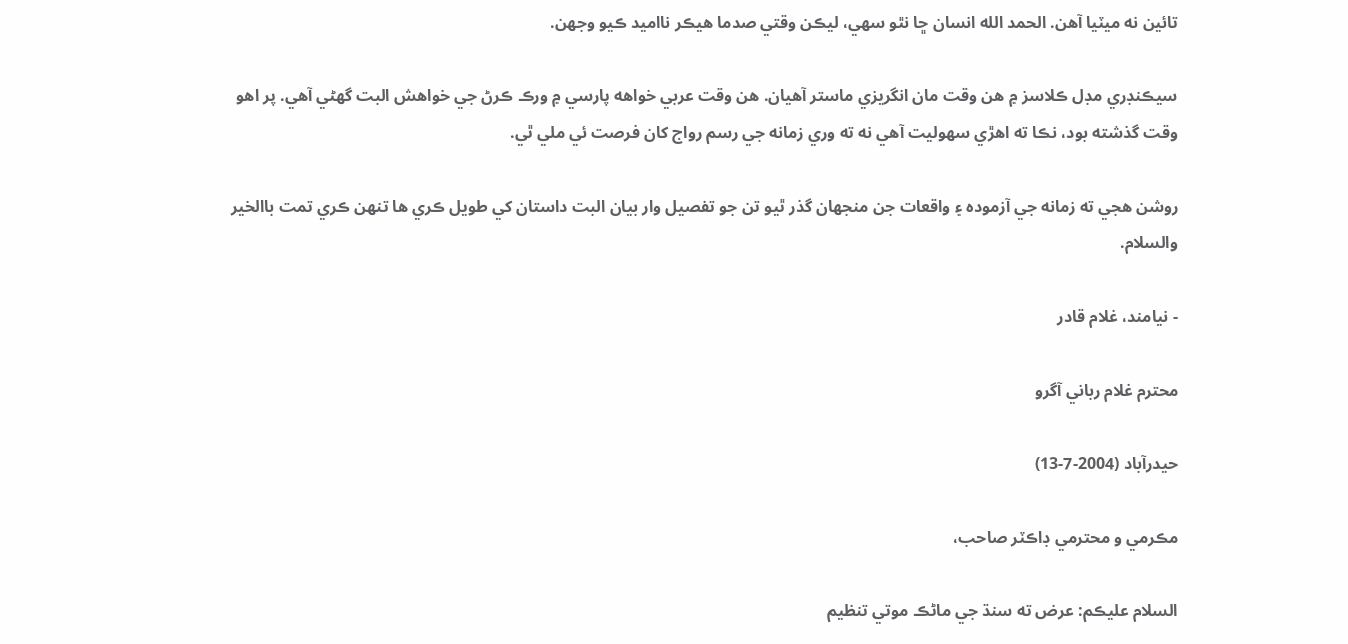تائين نه ميٽيا آهن. الحمد الله انسان ڇا نٿو سهي، ليڪن وقتي صدما هيڪر نااميد ڪيو وجهن.

سيڪنڊري مڊل ڪلاسز ۾ هن وقت مان انگريزي ماستر آهيان. هن وقت عربي خواهه پارسي ۾ ورڪ ڪرڻ جي خواهش البت گهڻي آهي. پر اهو وقت گذشته بود، نڪا ته اهڙي سهوليت آهي نه ته وري زمانه جي رسم رواج کان فرصت ئي ملي ٿي.

روشن هجي ته زمانه جي آزموده ۽ واقعات جن منجهان گذر ٿيو تن جو تفصيل وار بيان البت داستان کي طويل ڪري ها تنهن ڪري تمت باالخير والسلام.

- نيامند، غلام قادر

محترم غلام رباني آگرو

حيدرآباد (2004-7-13)

مڪرمي و محترمي ڊاڪٽر صاحب،

السلام عليڪم: عرض ته سنڌ جي ماڻڪ موتي تنظيم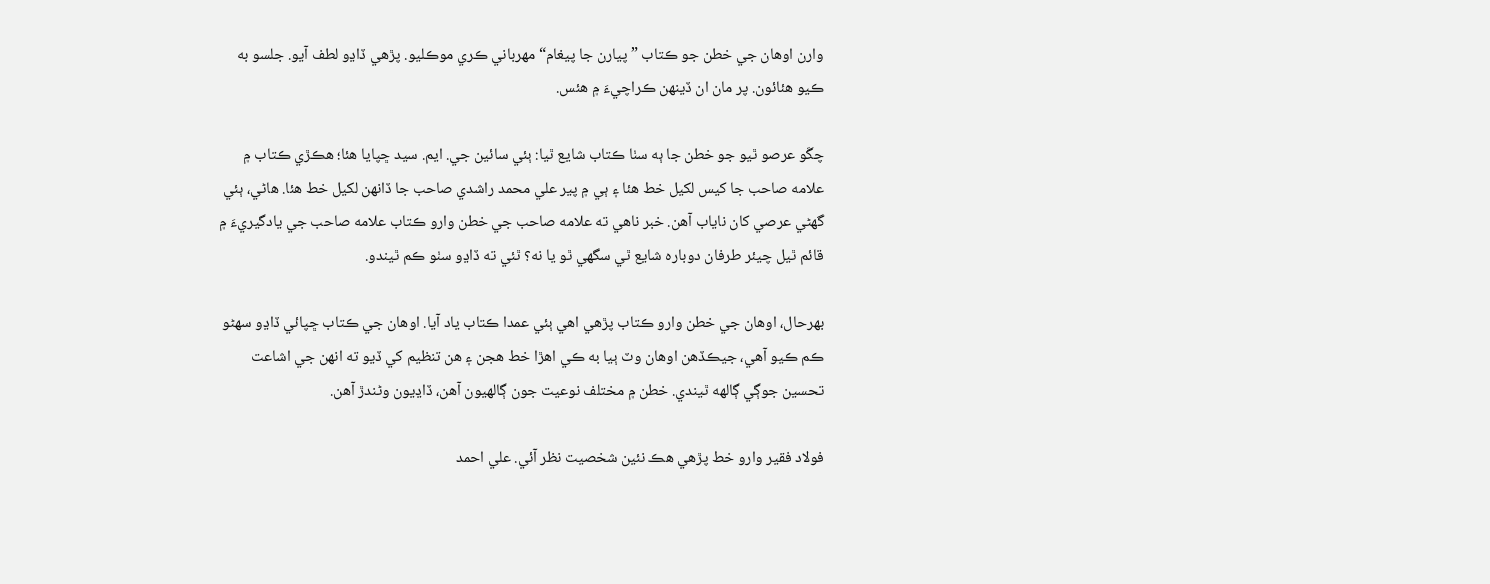وارن اوهان جي خطن جو ڪتاب ” پيارن جا پيغام“ مهرباني ڪري موڪليو. پڙهي ڏاڍو لطف آيو. جلسو به ڪيو هئائون. پر مان ان ڏينهن ڪراچيءَ ۾ هئس.

چڱو عرصو ٿيو جو خطن جا ٻه سٺا ڪتاب شايع ٿيا: ٻئي سائين جي. ايم. سيد ڇپايا هئا؛ هڪڙي ڪتاب ۾ علامه صاحب جا کيس لکيل خط هئا ۽ ٻي ۾ پير علي محمد راشدي صاحب جا ڏانهن لکيل خط هئا. هاڻي، ٻئي گهڻي عرصي کان ناياب آهن. خبر ناهي ته علامه صاحب جي خطن وارو ڪتاب علامه صاحب جي يادگيريءَ ۾ قائم ٿيل چيئر طرفان دوباره شايع ٿي سگهي ٿو يا نه؟ ٿئي ته ڏاڍو سٺو ڪم ٿيندو.

بهرحال، اوهان جي خطن وارو ڪتاب پڙهي اهي ٻئي عمدا ڪتاب ياد آيا. اوهان جي ڪتاب ڇپائي ڏاڍو سهڻو ڪم ڪيو آهي، جيڪڏهن اوهان وٽ ٻيا به ڪي اهڙا خط هجن ۽ هن تنظيم کي ڏيو ته انهن جي اشاعت تحسين جوڳي ڳالهه ٿيندي. خطن ۾ مختلف نوعيت جون ڳالهيون آهن، ڏاڍيون وڻندڙ آهن.

فولاد فقير وارو خط پڙهي هڪ نئين شخصيت نظر آئي. علي احمد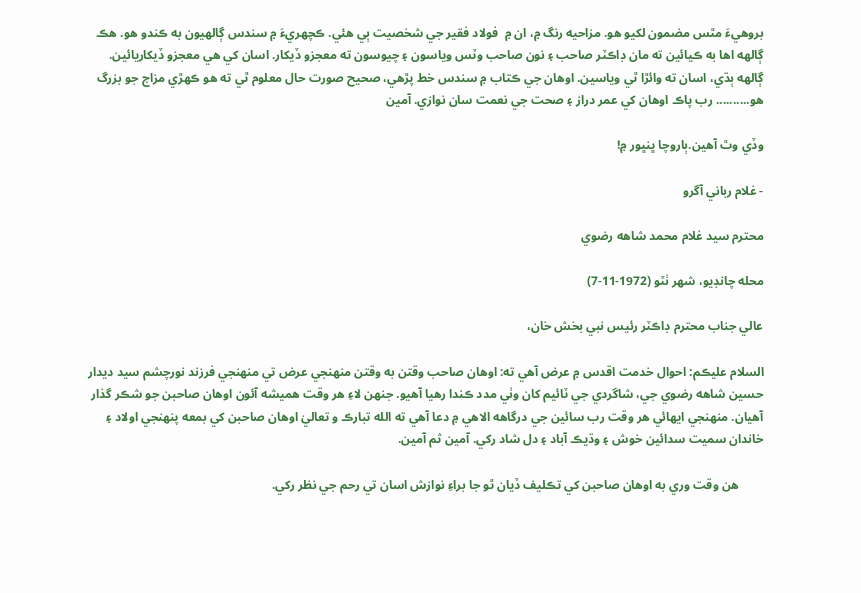بروهيءَ مٿس مضمون لکيو هو. مزاحيه رنگ ۾، ان ۾  فولاد فقير جي شخصيت ٻي هئي. ڪچهريءَ ۾ سندس ڳالهيون به ڪندو هو. هڪ ڳالهه اها به ڪيائين ته مان ڊاڪٽر صاحب ۽ نون صاحب وٽس وياسون ۽ چيوسون ته معجزو ڏيکار. اسان کي هي معجزو ڏيکاريائين. ڳالهه ٻڌي، اسان ته وائڙا ٿي وياسين. اوهان جي ڪتاب ۾ سندس خط پڙهي، صحيح صورت حال معلوم ٿي ته هو ڪهڙي مزاج جو بزرگ هو.......... رب پاڪ اوهان کي عمر دراز ۽ صحت جي نعمت سان نوازي. آمين

وڏي وٿ آهين.ٻاروچا ڀنڀور ۾!

- غلام رباني آگرو

محترم سيد غلام محمد شاهه رضوي

محله چانڊيو، شهر ٺٽو (1972-11-7)

عالي جناب محترم ڊاڪٽر رئيس نبي بخش خان،

السلام عليڪم: احوال خدمت اقدس ۾ عرض آهي ته: اوهان صاحب وقتن به وقتن منهنجي عرض تي منهنجي فرزند نورچشم سيد ديدار حسين شاهه رضوي جي، شاگردي جي ٽائيم کان وٺي مدد ڪندا رهيا آهيو. جنهن لاءِ هر وقت هميشه آئون اوهان صاحبن جو شڪر گذار آهيان. منهنجي ايهائي هر وقت رب سائين جي درگاهه الاهي ۾ دعا آهي ته الله تبارڪ و تعاليٰ اوهان صاحبن کي بمعه پنهنجي اولاد ۽ خاندان سميت سدائين خوش ۽ وڌيڪ آباد ۽ دل شاد رکي. آمين ثم آمين.

        هن وقت وري به اوهان صاحبن کي تڪليف ڏيان ٿو جا براءِ نوازش اسان تي رحم جي نظر رکي.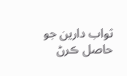ثواب دارين جو حاصل ڪرڻ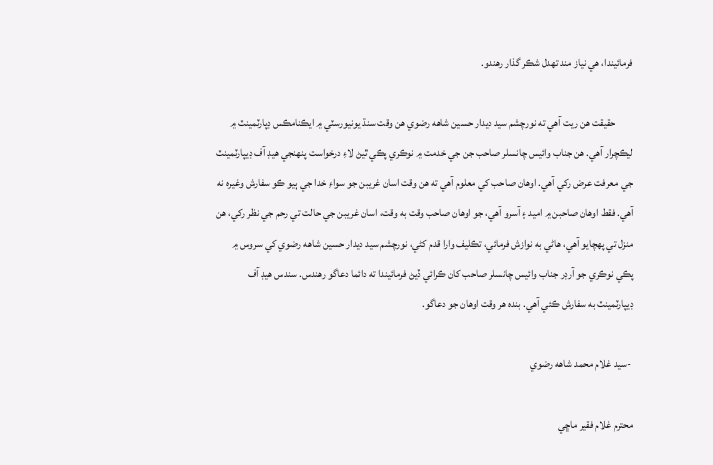فرمائيندا، هي نياز مند تهدل شڪر گذار رهندو.

        حقيقت هن ريت آهي ته نورچشم سيد ديدار حسين شاهه رضوي هن وقت سنڌ يونيورسٽي ۾ ايڪنامڪس ڊپارٽمينٽ ۾ ليڪچرار آهي. هن جناب وائيس چانسلر صاحب جن جي خدمت ۾ نوڪري پڪي ٿيڻ لاءِ درخواست پنهنجي هيڊ آف ڊيپارٽمينٽ جي معرفت عرض رکي آهي. اوهان صاحب کي معلوم آهي ته هن وقت اسان غريبن جو سواءِ خدا جي ٻيو ڪو سفارش وغيره نه آهي. فقط اوهان صاحبن ۾ اميد ۽ آسرو آهي، جو اوهان صاحب وقت به وقت، اسان غريبن جي حالت تي رحم جي نظر رکي، هن منزل تي پهچايو آهي، هاڻي به نوازش فرمائي، تڪليف وارا قدم کڻي، نورچشم سيد ديدار حسين شاهه رضوي کي سروس ۾ پڪي نوڪري جو آرڊر جناب وائيس چانسلر صاحب کان ڪرائي ڏيڻ فرمائيندا ته دائما دعاگو رهندس. سندس هيڊ آف ڊيپارٽمينٽ به سفارش ڪئي آهي. بنده هر وقت اوهان جو دعاگو.

 -سيد غلام محمد شاهه رضوي

محترم غلام فقير ماڇي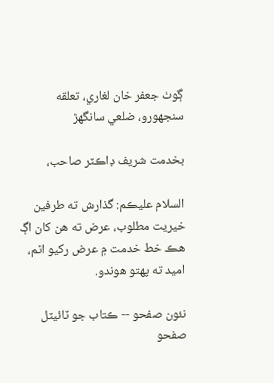ڳوٺ جعفر خان لغاري، تعلقه سنجهورو، ضلعي سانگهڙ

بخدمت شريف ڊاڪٽر صاحب،

السلام عليڪم: گذارش ته طرفين خيريت مطلوب، عرض ته هن کان اڳ هڪ خط خدمت ۾ عرض رکيو اٿم، اميد ته پهتو هوندو.

نئون صفحو -- ڪتاب جو ٽائيٽل صفحو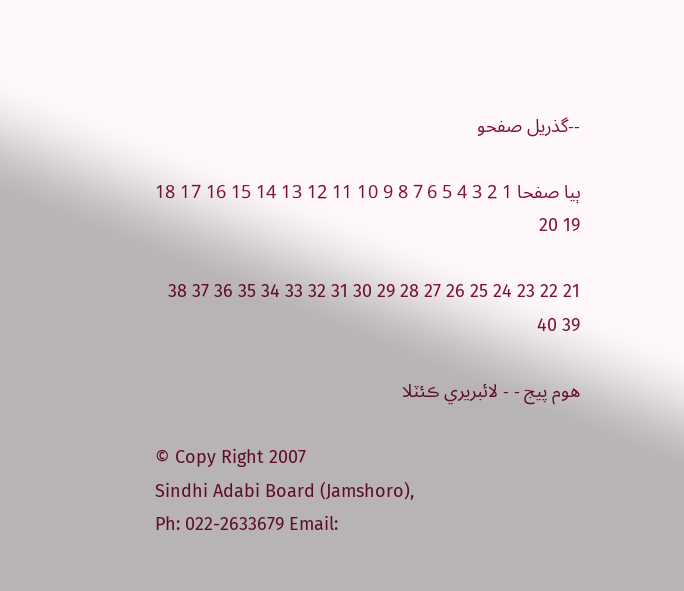--گذريل صفحو

ٻيا صفحا 1 2 3 4 5 6 7 8 9 10 11 12 13 14 15 16 17 18 19 20

21 22 23 24 25 26 27 28 29 30 31 32 33 34 35 36 37 38 39 40

هوم پيج - - لائبريري ڪئٽلا

© Copy Right 2007
Sindhi Adabi Board (Jamshoro),
Ph: 022-2633679 Email: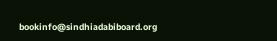bookinfo@sindhiadabiboard.org